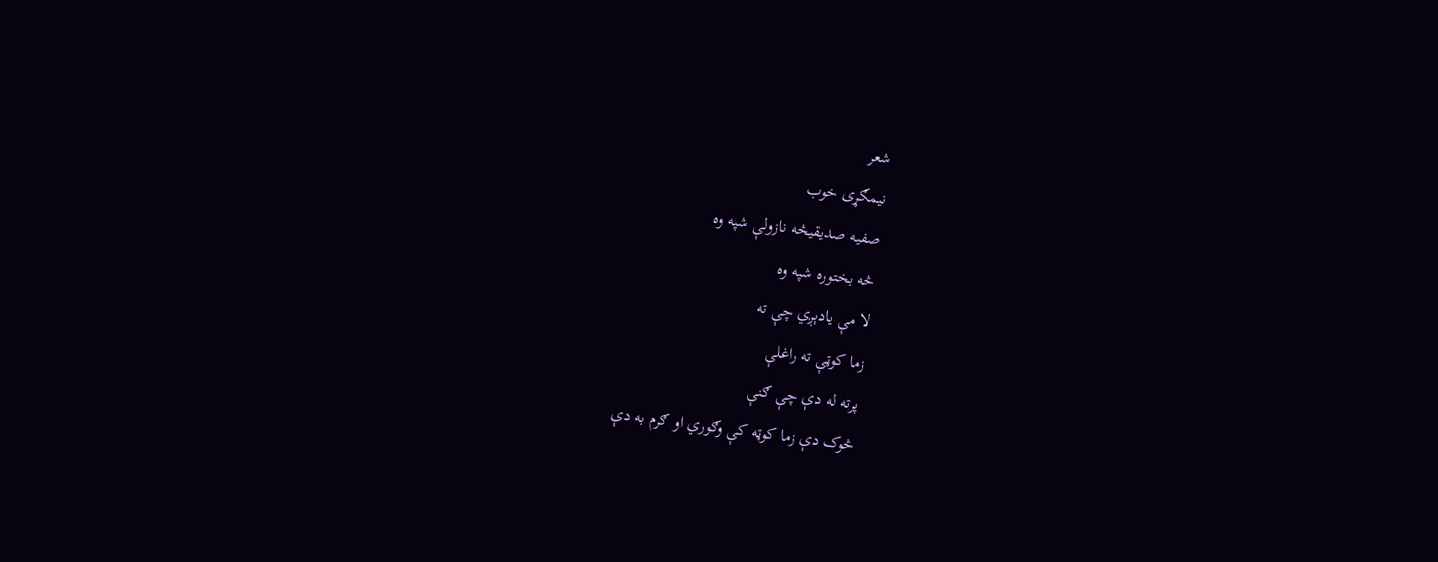شعر
نیمګړی خوب
صفیه صدیقيڅه نازولې شپه وه
څه بختوره شپه وه
لا مې یادېږي چې ته
زما کوټې ته راغلې
پرته له دې چې ګنې
څوک دې زما کوټه کې وګوري او ګرم به دې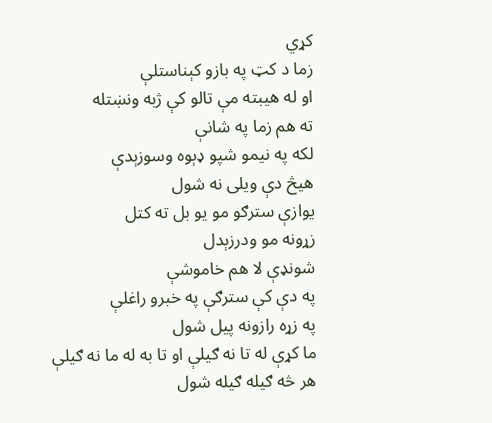کړي
زما د کټ په بازو کېناستلې
او له هیبته مې تالو کې ژبه ونښتله
ته هم زما په شانې
لکه په نیمو شپو ډېوه وسوزېدې
هیڅ دې ویلی نه شول
یوازې سترګو مو یو بل ته کتل
زړونه مو ودرزېدل
شونډې لا هم خاموشې
په دې کې سترګې په خبرو راغلې
په زړه رازونه پیل شول
ما کړې له تا نه ګیلې او تا به له ما نه ګیلې
هر څه ګیله ګیله شول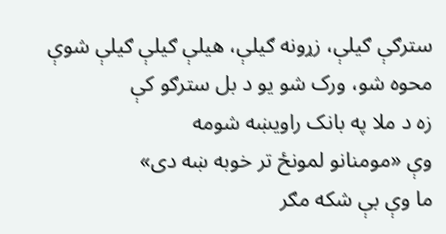سترګې ګیلې، زړونه ګیلې، هیلې ګیلې ګیلې شوې
محوه شو، ورک شو یو د بل سترګو کې
زه د ملا په بانک راویښه شومه
وې «مومنانو لمونځ تر خوبه ښه دی»
ما وې بې شکه مګر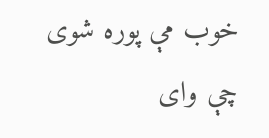خوب مې پوره شوی چې وای